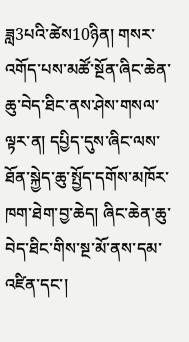ཟླ3པའི་ཚེས10ཉིན། གསར་འགོད་པས་མཚོ་སྔོན་ཞིང་ཆེན་ཆུ་བེད་ཐིང་ནས་ཤེས་གསལ་ལྟར་ན། དཔྱིད་དུས་ཞིང་ལས་ཐོན་སྐྱེད་ཆུ་སྤྱོད་དགོས་མཁོར་ཁག་ཐེག་བྱ་ཆེད། ཞིང་ཆེན་ཆུ་བེད་ཐིང་གིས་སྔ་མོ་ནས་དམ་འཛིན་དང་།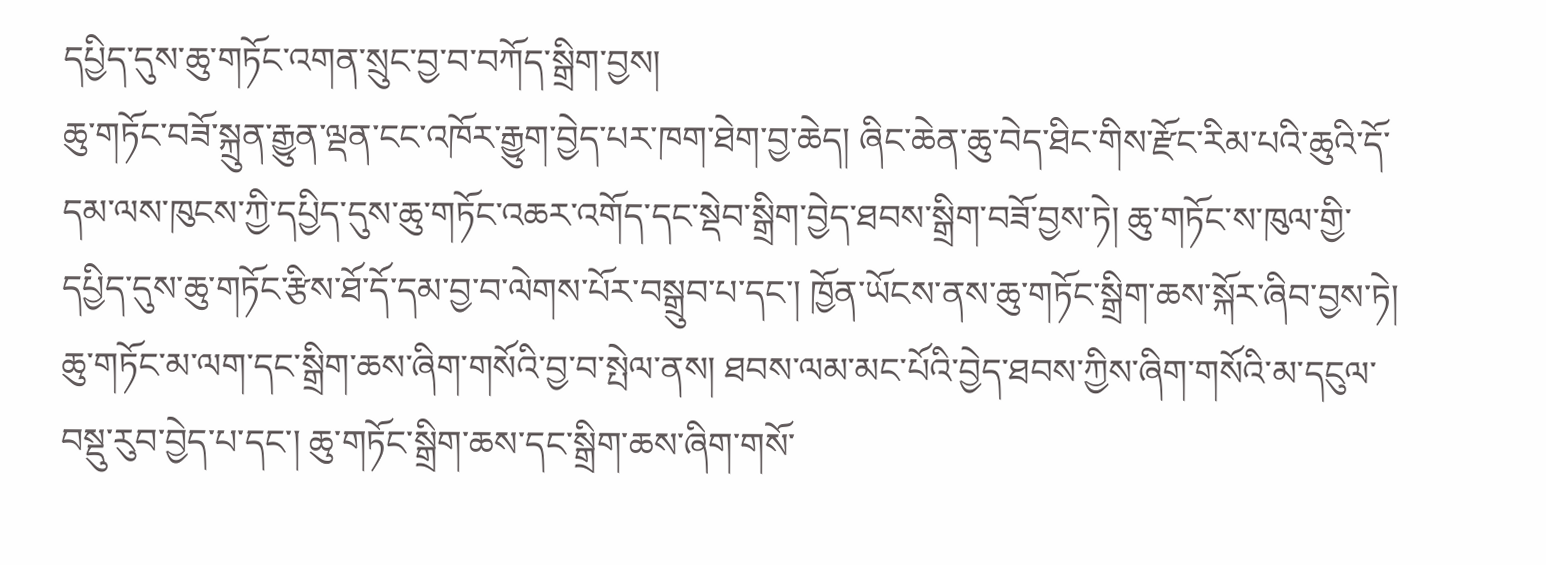དཔྱིད་དུས་ཆུ་གཏོང་འགན་སྲུང་བྱ་བ་བཀོད་སྒྲིག་བྱས།
ཆུ་གཏོང་བཟོ་སྐྲུན་རྒྱུན་ལྡན་ངང་འཁོར་རྒྱུག་བྱེད་པར་ཁག་ཐེག་བྱ་ཆེད། ཞིང་ཆེན་ཆུ་བེད་ཐིང་གིས་རྫོང་རིམ་པའི་ཆུའི་དོ་དམ་ལས་ཁུངས་ཀྱི་དཔྱིད་དུས་ཆུ་གཏོང་འཆར་འགོད་དང་སྡེབ་སྒྲིག་བྱེད་ཐབས་སྒྲིག་བཟོ་བྱས་ཏེ། ཆུ་གཏོང་ས་ཁུལ་གྱི་དཔྱིད་དུས་ཆུ་གཏོང་རྩིས་ཐོ་དོ་དམ་བྱ་བ་ལེགས་པོར་བསྒྲུབ་པ་དང་། ཁྱོན་ཡོངས་ནས་ཆུ་གཏོང་སྒྲིག་ཆས་སྐོར་ཞིབ་བྱས་ཏེ། ཆུ་གཏོང་མ་ལག་དང་སྒྲིག་ཆས་ཞིག་གསོའི་བྱ་བ་སྤེལ་ནས། ཐབས་ལམ་མང་པོའི་བྱེད་ཐབས་ཀྱིས་ཞིག་གསོའི་མ་དངུལ་བསྡུ་རུབ་བྱེད་པ་དང་། ཆུ་གཏོང་སྒྲིག་ཆས་དང་སྒྲིག་ཆས་ཞིག་གསོ་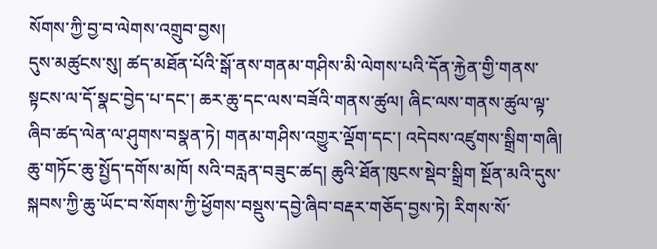སོགས་ཀྱི་བྱ་བ་ལེགས་འགྲུབ་བྱས།
དུས་མཚུངས་སུ། ཚད་མཐོན་པོའི་སྒོ་ནས་གནམ་གཤིས་མི་ལེགས་པའི་དོན་རྐྱེན་གྱི་གནས་སྟངས་ལ་དོ་སྣང་བྱེད་པ་དང་། ཆར་ཆུ་དང་ལས་བཟོའི་གནས་ཚུལ། ཞིང་ལས་གནས་ཚུལ་ལྟ་ཞིབ་ཚད་ལེན་ལ་ཤུགས་བསྣན་ཏེ། གནམ་གཤིས་འགྱུར་ལྡོག་དང་། འདེབས་འཛུགས་སྒྲིག་གཞི། ཆུ་གཏོང་ཆུ་སྤྱོད་དགོས་མཁོ། སའི་བརླན་བཟུང་ཚད། ཆུའི་ཐོན་ཁུངས་སྡེབ་སྒྲིག སྔོན་མའི་དུས་སྐབས་ཀྱི་ཆུ་ཡོང་བ་སོགས་ཀྱི་ཕྱོགས་བསྡུས་དབྱེ་ཞིབ་བརྡར་གཅོད་བྱས་ཏེ། རིགས་སོ་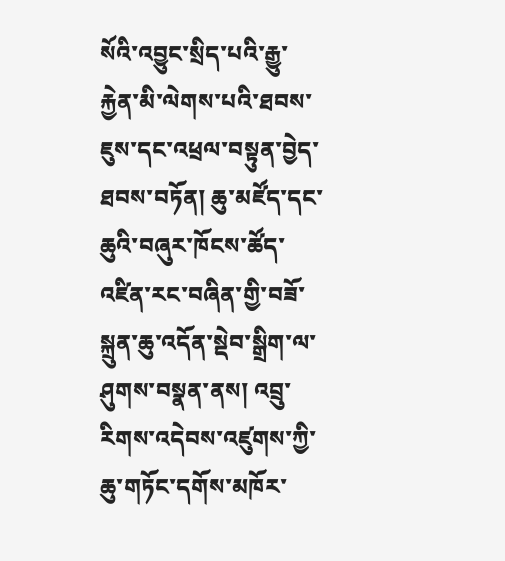སོའི་འབྱུང་སྲིད་པའི་རྒྱུ་རྐྱེན་མི་ལེགས་པའི་ཐབས་ཇུས་དང་འཕྲལ་བསྟུན་བྱེད་ཐབས་བཏོན། ཆུ་མཛོད་དང་ཆུའི་བཞུར་ཁོངས་ཚོད་འཛིན་རང་བཞིན་གྱི་བཟོ་སྐྲུན་ཆུ་འདོན་སྡེབ་སྒྲིག་ལ་ཤུགས་བསྣན་ནས། འབྲུ་རིགས་འདེབས་འཛུགས་ཀྱི་ཆུ་གཏོང་དགོས་མཁོར་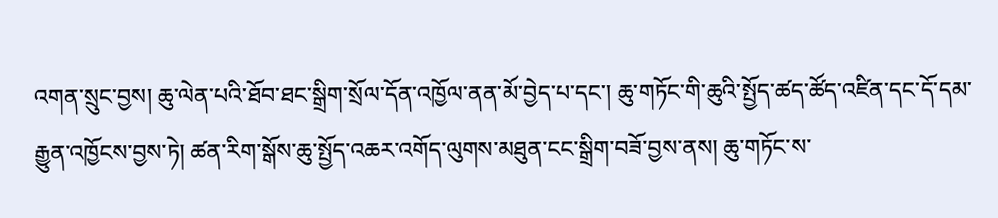འགན་སྲུང་བྱས། ཆུ་ལེན་པའི་ཐོབ་ཐང་སྒྲིག་སྲོལ་དོན་འཁྱོལ་ནན་མོ་བྱེད་པ་དང་། ཆུ་གཏོང་གི་ཆུའི་སྤྱོད་ཚད་ཚོད་འཛིན་དང་དོ་དམ་རྒྱུན་འཁྱོངས་བྱས་ཏེ། ཚན་རིག་སྒོས་ཆུ་སྤྱོད་འཆར་འགོད་ལུགས་མཐུན་ངང་སྒྲིག་བཟོ་བྱས་ནས། ཆུ་གཏོང་ས་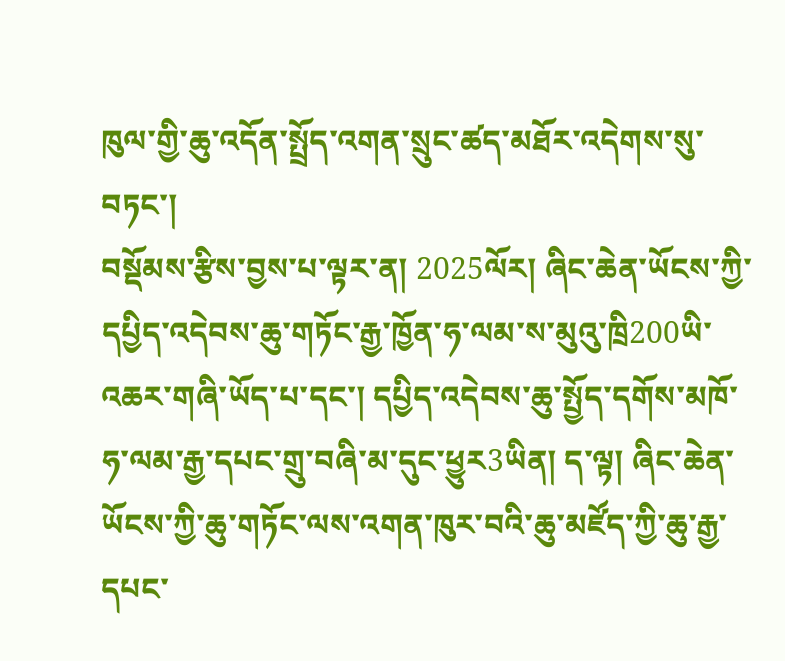ཁུལ་གྱི་ཆུ་འདོན་སྤྲོད་འགན་སྲུང་ཚད་མཐོར་འདེགས་སུ་བཏང་།
བསྡོམས་རྩིས་བྱས་པ་ལྟར་ན། 2025ལོར། ཞིང་ཆེན་ཡོངས་ཀྱི་དཔྱིད་འདེབས་ཆུ་གཏོང་རྒྱ་ཁྱོན་ཧ་ལམ་ས་མུའུ་ཁྲི200ཡི་འཆར་གཞི་ཡོད་པ་དང་། དཔྱིད་འདེབས་ཆུ་སྤྱོད་དགོས་མཁོ་ཧ་ལམ་རྒྱ་དཔང་གྲུ་བཞི་མ་དུང་ཕྱུར3ཡིན། ད་ལྟ། ཞིང་ཆེན་ཡོངས་ཀྱི་ཆུ་གཏོང་ལས་འགན་ཁུར་བའི་ཆུ་མཛོད་ཀྱི་ཆུ་རྒྱ་དཔང་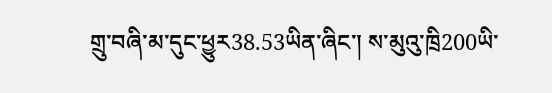གྲུ་བཞི་མ་དུང་ཕྱུར38.53ཡིན་ཞིང་། ས་མུའུ་ཁྲི200ཡི་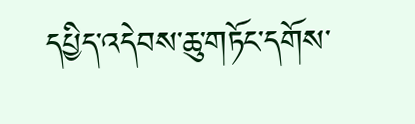དཔྱིད་འདེབས་ཆུ་གཏོང་དགོས་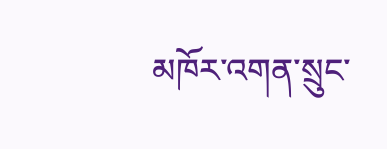མཁོར་འགན་སྲུང་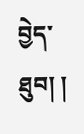བྱེད་ཐུབ། །